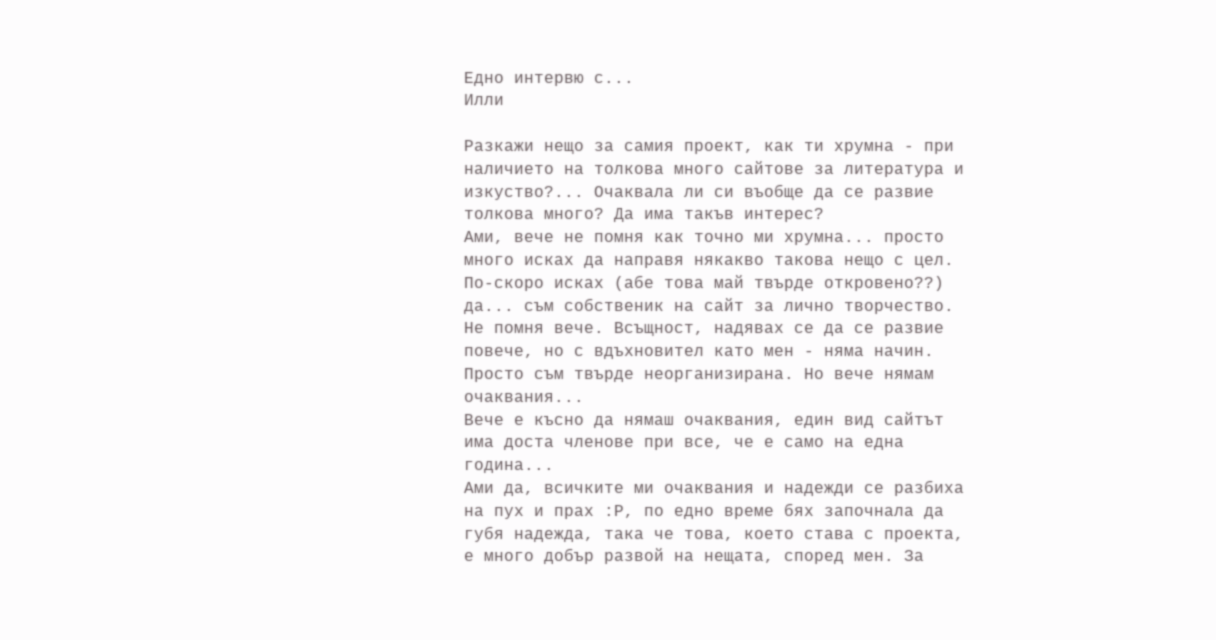Едно интервю с...
Илли

Разкажи нещо за самия проект, как ти хрумна - при наличието на толкова много сайтове за литература и изкуство?... Очаквала ли си въобще да се развие толкова много? Да има такъв интерес?
Ами, вече не помня как точно ми хрумна... просто много исках да направя някакво такова нещо с цел. По-скоро исках (абе това май твърде откровено??) да... съм собственик на сайт за лично творчество. Не помня вече. Всъщност, надявах се да се развие повече, но с вдъхновител като мен - няма начин. Просто съм твърде неорганизирана. Но вече нямам очаквания...
Вече е късно да нямаш очаквания, един вид сайтът има доста членове при все, че е само на една година...
Aми да, всичките ми очаквания и надежди се разбиха на пух и прах :Р, по едно време бях започнала да губя надежда, така че това, което става с проекта, е много добър развой на нещата, според мен. За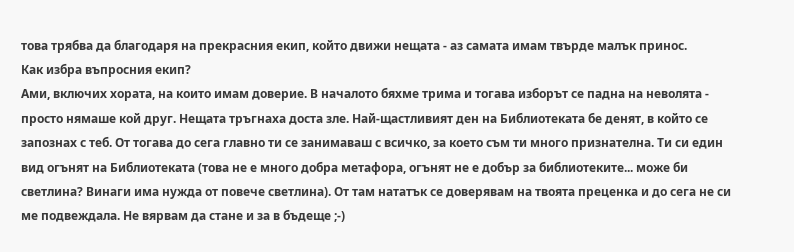това трябва да благодаря на прекрасния екип, който движи нещата - аз самата имам твърде малък принос.
Как избра въпросния екип?
Ами, включих хората, на които имам доверие. В началото бяхме трима и тогава изборът се падна на неволята - просто нямаше кой друг. Нещата тръгнаха доста зле. Най-щастливият ден на Библиотеката бе денят, в който се запознах с теб. От тогава до сега главно ти се занимаваш с всичко, за което съм ти много признателна. Ти си един вид огънят на Библиотеката (това не е много добра метафора, огънят не е добър за библиотеките... може би светлина? Винаги има нужда от повече светлина). От там нататък се доверявам на твоята преценка и до сега не си ме подвеждала. Не вярвам да стане и за в бъдеще ;-)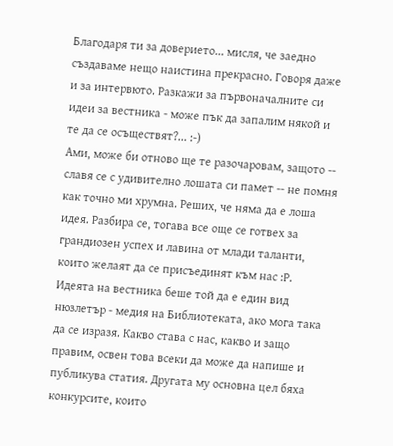Благодаря ти за доверието... мисля, че заедно създаваме нещо наистина прекрасно. Говоря даже и за интервюто. Разкажи за първоначалните си идеи за вестника - може пък да запалим някой и те да се осъществят?... :-)
Ами, може би отново ще те разочаровам, защото -- славя се с удивително лошата си памет -- не помня как точно ми хрумна. Реших, че няма да е лоша идея. Разбира се, тогава все още се готвех за грандиозен успех и лавина от млади таланти, които желаят да се присъединят към нас :Р. Идеята на вестника беше той да е един вид нюзлетър - медия на Библиотеката, ако мога така да се изразя. Какво става с нас, какво и защо правим, освен това всеки да може да напише и публикува статия. Другата му основна цел бяха конкурсите, които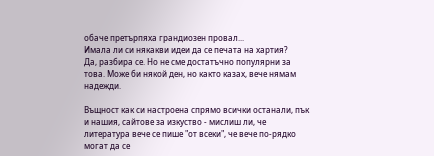обаче претърпяха грандиозен провал...
Имала ли си някакви идеи да се печата на хартия?
Да, разбира се. Но не сме достатъчно популярни за това. Може би някой ден, но както казах, вече нямам надежди.

Въщност как си настроена спрямо всички останали, пък и нашия, сайтове за изкуство - мислиш ли, че литература вече се пише "от всеки", че вече по-рядко могат да се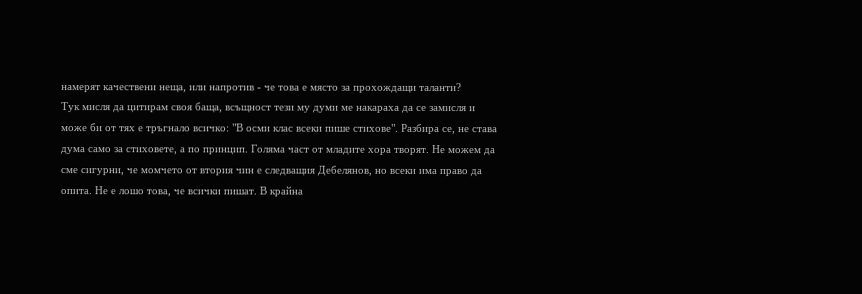намерят качествени неща, или напротив - че това е място за прохождащи таланти?
Тук мисля да цитирам своя баща, всъщност тези му думи ме накараха да се замисля и може би от тях е тръгнало всичко: "В осми клас всеки пише стихове". Разбира се, не става дума само за стиховете, а по принцип. Голяма част от младите хора творят. Не можем да сме сигурни, че момчето от втория чин е следващия Дебелянов, но всеки има право да опита. Не е лошо това, че всички пишат. В крайна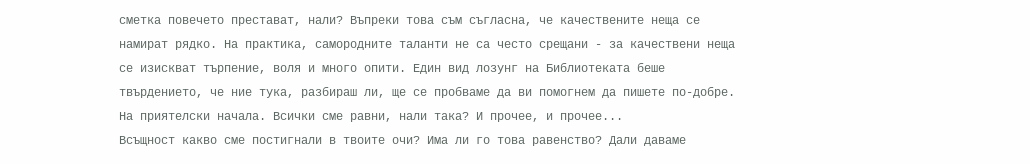сметка повечето престават, нали? Въпреки това съм съгласна, че качествените неща се намират рядко. На практика, самородните таланти не са често срещани - за качествени неща се изискват търпение, воля и много опити. Един вид лозунг на Библиотеката беше твърдението, че ние тука, разбираш ли, ще се пробваме да ви помогнем да пишете по-добре. На приятелски начала. Всички сме равни, нали така? И прочее, и прочее...
Всъщност какво сме постигнали в твоите очи? Има ли го това равенство? Дали даваме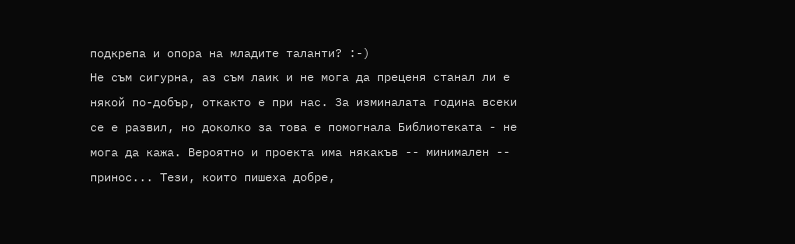подкрепа и опора на младите таланти? :-)
Не съм сигурна, аз съм лаик и не мога да преценя станал ли е някой по-добър, откакто е при нас. За изминалата година всеки се е развил, но доколко за това е помогнала Библиотеката - не мога да кажа. Вероятно и проекта има някакъв -- минимален -- принос... Тези, които пишеха добре,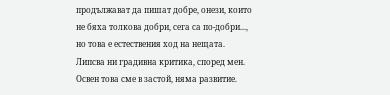продължават да пишат добре, онези, които не бяха толкова добри, сега са по-добри..., но това е естествения ход на нещата. Липсва ни градивна критика, според мен. Освен това сме в застой, няма развитие.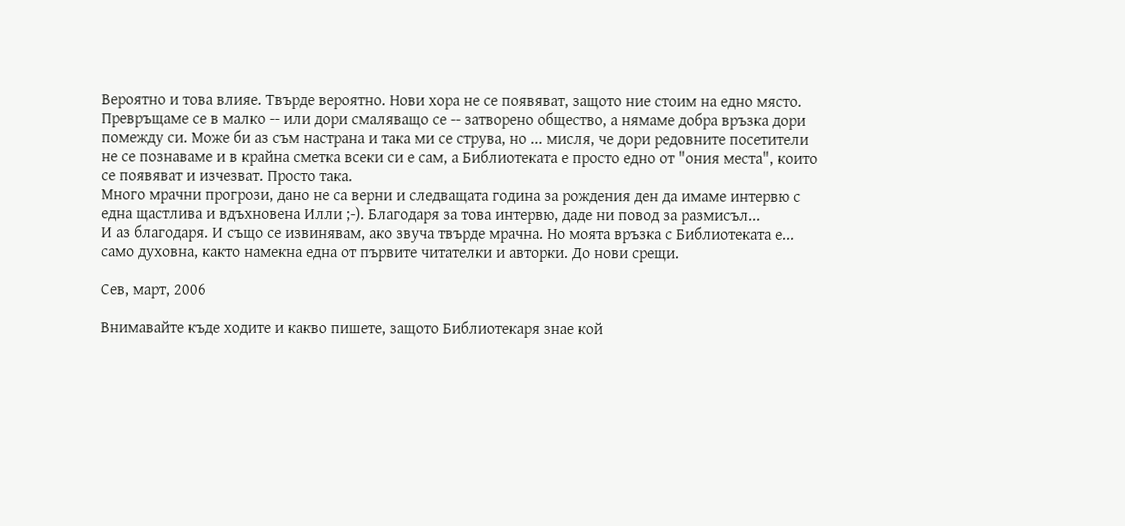Вероятно и това влияе. Твърде вероятно. Нови хора не се появяват, защото ние стоим на едно място. Превръщаме се в малко -- или дори смаляващо се -- затворено общество, а нямаме добра връзка дори помежду си. Може би аз съм настрана и така ми се струва, но ... мисля, че дори редовните посетители не се познаваме и в крайна сметка всеки си е сам, а Библиотеката е просто едно от "ония места", които се появяват и изчезват. Просто така.
Много мрачни прогрози, дано не са верни и следващата година за рождения ден да имаме интервю с една щастлива и вдъхновена Илли ;-). Благодаря за това интервю, даде ни повод за размисъл...
И аз благодаря. И също се извинявам, ако звуча твърде мрачна. Но моята връзка с Библиотеката е... само духовна, както намекна една от първите читателки и авторки. До нови срещи.

Сев, март, 2006

Внимавайте къде ходите и какво пишете, защото Библиотекаря знае кой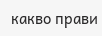какво прави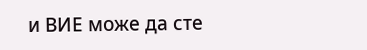и ВИЕ може да сте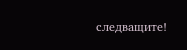следващите!